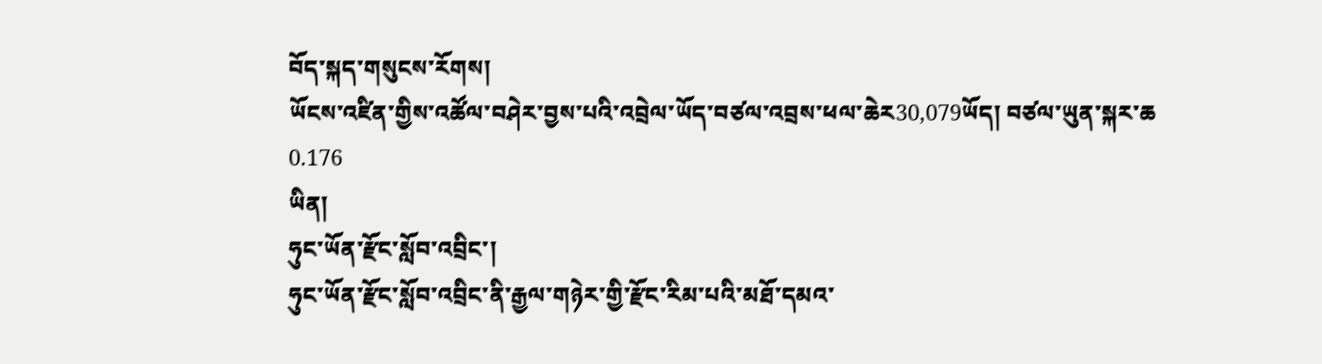བོད་སྐད་གསུངས་རོགས།
ཡོངས་འཛིན་གྱིས་འཚོལ་བཤེར་བྱས་པའི་འབྲེལ་ཡོད་བཙལ་འབྲས་ཕལ་ཆེར30,079ཡོད། བཙལ་ཡུན་སྐར་ཆ 0.176
ཡིན།
ཧུང་ཡོན་རྫོང་སློབ་འབྲིང་།
ཧུང་ཡོན་རྫོང་སློབ་འབྲིང་ནི་རྒྱལ་གཉེར་གྱི་རྫོང་རིམ་པའི་མཐོ་དམའ་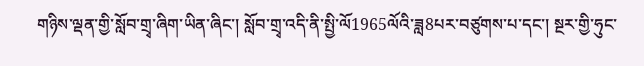གཉིས་ལྡན་གྱི་སློབ་གྲྭ་ཞིག་ཡིན་ཞིང་། སློབ་གྲྭ་འདི་ནི་སྤྱི་ལོ1965ལོའི་ཟླ8པར་བཙུགས་པ་དང་། སྔར་གྱི་ཧུང་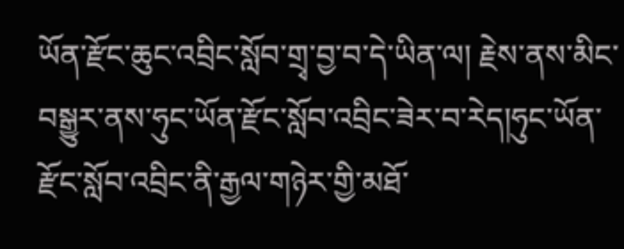ཡོན་རྫོང་ཆུང་འབྲིང་སློབ་གྲྭ་བྱ་བ་དེ་ཡིན་ལ། རྗེས་ནས་མིང་བསྒྱུར་ནས་ཧུང་ཡོན་རྫོང་སློབ་འབྲིང་ཟེར་བ་རེད།ཧུང་ཡོན་རྫོང་སློབ་འབྲིང་ནི་རྒྱལ་གཉེར་གྱི་མཐོ་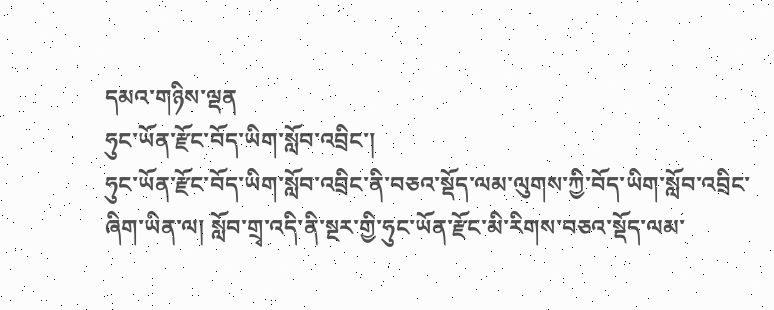དམའ་གཉིས་ལྡན
ཧུང་ཡོན་རྫོང་བོད་ཡིག་སློབ་འབྲིང་།
ཧུང་ཡོན་རྫོང་བོད་ཡིག་སློབ་འབྲིང་ནི་བཅའ་སྡོད་ལམ་ལུགས་ཀྱི་བོད་ཡིག་སློབ་འབྲིང་ཞིག་ཡིན་ལ། སློབ་གྲྭ་འདི་ནི་སྔར་གྱི་ཧུང་ཡོན་རྫོང་མི་རིགས་བཅའ་སྡོད་ལམ་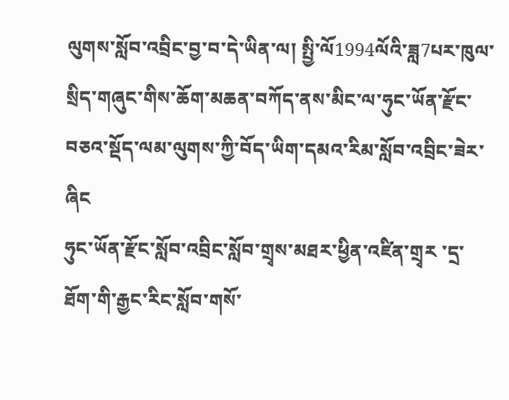ལུགས་སློབ་འབྲིང་བྱ་བ་དེ་ཡིན་ལ། སྤྱི་ལོ1994ལོའི་ཟླ7པར་ཁུལ་སྲིད་གཞུང་གིས་ཆོག་མཆན་བཀོད་ནས་མིང་ལ་ཧུང་ཡོན་རྫོང་བཅའ་སྡོད་ལམ་ལུགས་ཀྱི་བོད་ཡིག་དམའ་རིམ་སློབ་འབྲིང་ཟེར་ཞིང
ཧུང་ཡོན་རྫོང་སློབ་འབྲིང་སློབ་གྲྭས་མཐར་ཕྱིན་འཛིན་གྲྭར ་དྲ་ཐོག་གི་རྒྱང་རིང་སློབ་གསོ་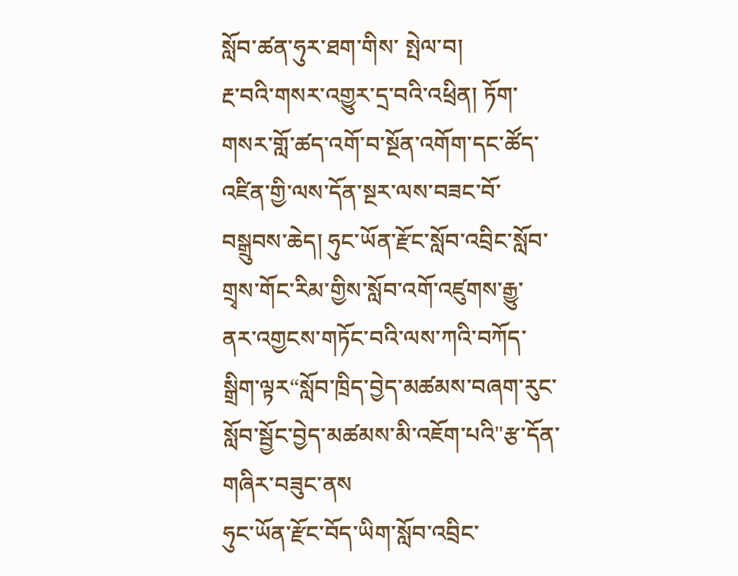སློབ་ཚན་ཧུར་ཐག་གིས་ སྤེལ་བ།
རྔ་བའི་གསར་འགྱུར་དྲ་བའི་འཕྲིན། ཏོག་གསར་གློ་ཚད་འགོ་བ་སྔོན་འགོག་དང་ཚོད་འཛིན་གྱི་ལས་དོན་སྔར་ལས་བཟང་བོ་བསྒྲུབས་ཆེད། ཧུང་ཡོན་རྫོང་སློབ་འབྲིང་སློབ་གྲྭས་གོང་རིམ་གྱིས་སློབ་འགོ་འཛུགས་རྒྱུ་ནར་འགྱངས་གཏོང་བའི་ལས་ཀའི་བཀོད་སྒྲིག་ལྟར“སློབ་ཁྲིད་བྱེད་མཚམས་བཞག་རུང་སློབ་སྦྱོང་བྱེད་མཚམས་མི་འཇོག་པའི"རྩ་དོན་གཞིར་བཟུང་ནས
ཧུང་ཡོན་རྫོང་བོད་ཡིག་སློབ་འབྲིང་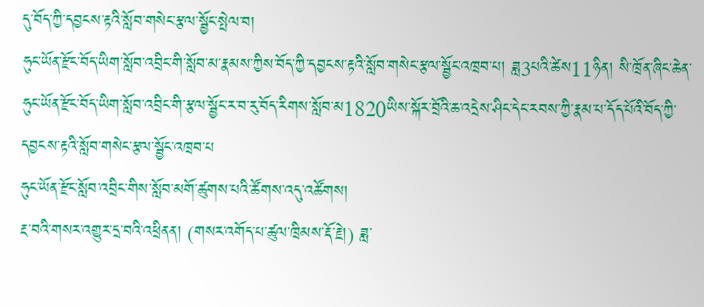དུ་བོད་ཀྱི་དབྱངས་རྟའི་སློབ་གསེང་རྩལ་སྦྱོང་སྤེལ་བ།
ཧུང་ཡོན་རྫོང་བོད་ཡིག་སློབ་འབྲིང་གི་སློབ་མ་རྣམས་ཀྱིས་བོད་ཀྱི་དབྱངས་རྟའི་སློབ་གསེང་རྩལ་སྦྱོང་འཁྲབ་པ། ཟླ3པའི་ཚེས11ཉིན། སི་ཁྲོན་ཞིང་ཆེན་ཧུང་ཡོན་རྫོང་བོད་ཡིག་སློབ་འབྲིང་གི་རྩལ་སྦྱོང་ར་བ་རུ་བོད་རིགས་སློབ་མ1820ཡིས་སྐོར་བྲོའི་ཆ་འདྲེས་ཤིང་དེང་རབས་ཀྱི་རྣམ་པ་དོད་པོའི་བོད་ཀྱི་དབྱངས་རྟའི་སློབ་གསེང་རྩལ་སྦྱོང་འཁྲབ་པ
ཧུང་ཡོན་རྫོང་སློབ་འབྲིང་གིས་སློབ་མགོ་ཚུགས་པའི་ཚོགས་འདུ་འཚོགས།
རྔ་བའི་གསར་འགྱུར་དྲ་བའི་འཕྲིནན། (གསར་འགོད་པ་ཚུལ་ཁྲིམས་རྡོ་རྗེ།) ཟླ་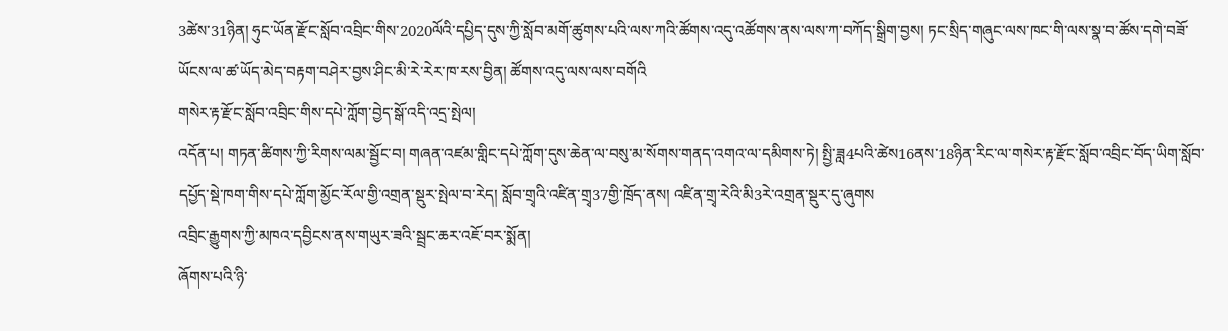3ཚེས་31ཉིན། ཧུང་ཡོན་རྫོང་སློབ་འབྲིང་གིས་2020ལོའི་དཔྱིད་དུས་ཀྱི་སློབ་མགོ་ཚུགས་པའི་ལས་ཀའི་ཚོགས་འདུ་འཚོགས་ནས་ལས་ཀ་བཀོད་སྒྲིག་བྱས། ཏང་སྲིད་གཞུང་ལས་ཁང་གི་ལས་སྣ་བ་ཚོས་དགེ་བཟོ་ཡོངས་ལ་ཚ་ཡོད་མེད་བརྟག་བཤེར་བྱས་ཤིང་མི་རེ་རེར་ཁ་རས་བྱིན། ཚོགས་འདུ་ལས་ལས་བགོའི
གསེར་རྟ་རྫོང་སློབ་འབྲིང་གིས་དཔེ་ཀློག་བྱེད་སྒོ་འདི་འདྲ་སྤེལ།
འདོན་པ། གཏན་ཚིགས་ཀྱི་རིགས་ལམ་སྦྱོང་བ། གཞན་འཛམ་གླིང་དཔེ་ཀློག་དུས་ཆེན་ལ་བསུ་མ་སོགས་གནད་འགའ་ལ་དམིགས་ཏེ། སྤྱི་ཟླ4པའི་ཚེས16ནས་18ཉིན་རིང་ལ་གསེར་རྟ་རྫོང་སློབ་འབྲིང་བོད་ཡིག་སློབ་དཔྱོད་སྡེ་ཁག་གིས་དཔེ་ཀློག་མྱོང་རོལ་གྱི་འགྲན་སྡུར་སྤེལ་བ་རེད། སློབ་གྲྭའི་འཛིན་གྲྭ37གྱི་ཁྲོད་ནས། འཛིན་གྲྭ་རེའི་མི3རེ་འགྲན་སྡུར་དུ་ཞུགས
འབྲིང་རྒྱུགས་ཀྱི་མཁའ་དབྱིངས་ནས་གཡུར་ཟའི་སྦྲང་ཆར་འཇོ་བར་སྨོན།
ཞོགས་པའི་ཉི་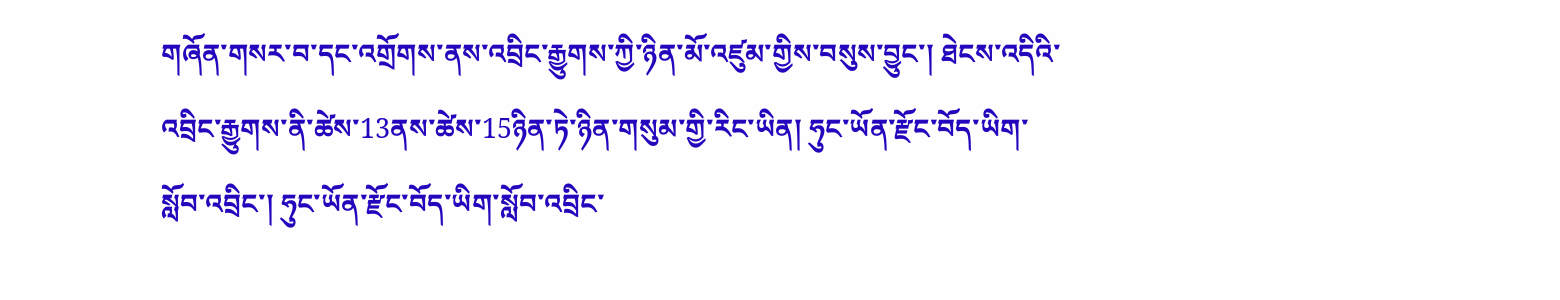གཞོན་གསར་བ་དང་འགྲོགས་ནས་འབྲིང་རྒྱུགས་ཀྱི་ཉིན་མོ་འཛུམ་གྱིས་བསུས་བྱུང་། ཐེངས་འདིའི་འབྲིང་རྒྱུགས་ནི་ཚེས་13ནས་ཚེས་15ཉིན་ཏེ་ཉིན་གསུམ་གྱི་རིང་ཡིན། ཧུང་ཡོན་རྫོང་བོད་ཡིག་སློབ་འབྲིང་། ཧུང་ཡོན་རྫོང་བོད་ཡིག་སློབ་འབྲིང་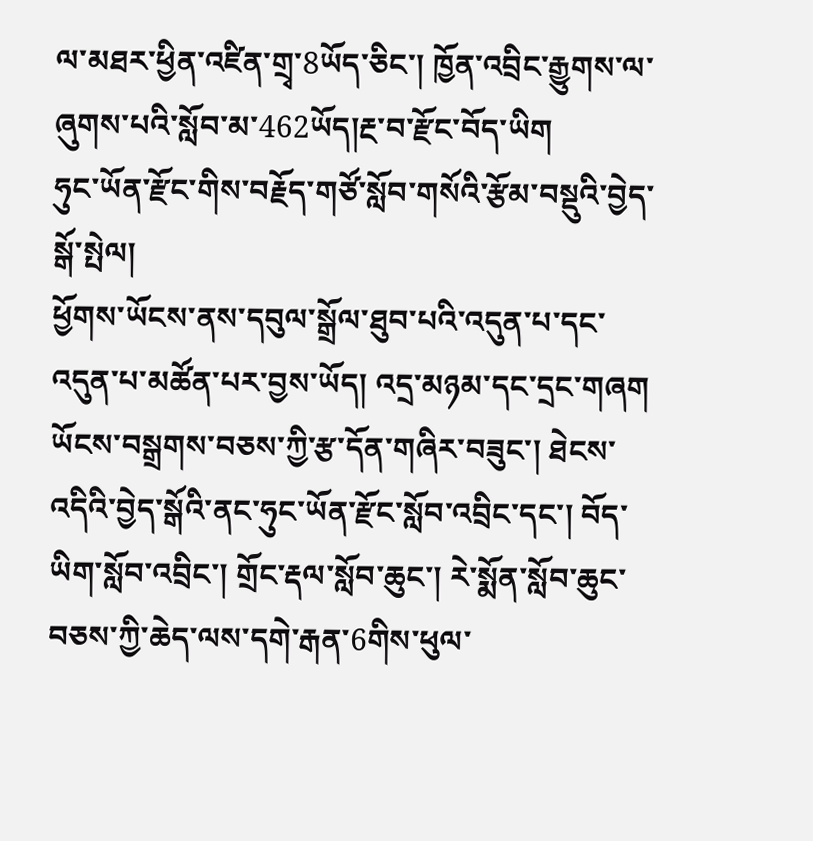ལ་མཐར་ཕྱིན་འཛིན་གྲྭ་8ཡོད་ཅིང་། ཁྱོན་འབྲིང་རྒྱུགས་ལ་ཞུགས་པའི་སློབ་མ་462ཡོད།རྔ་བ་རྫོང་བོད་ཡིག
ཧུང་ཡོན་རྫོང་གིས་བརྗོད་གཙོ་སློབ་གསོའི་རྩོམ་བསྡུའི་བྱེད་སྒོ་སྤེལ།
ཕྱོགས་ཡོངས་ནས་དབུལ་སྒྲོལ་ཐུབ་པའི་འདུན་པ་དང་འདུན་པ་མཚོན་པར་བྱས་ཡོད། འདྲ་མཉམ་དང་དྲང་གཞག ཡོངས་བསྒྲགས་བཅས་ཀྱི་རྩ་དོན་གཞིར་བཟུང་། ཐེངས་འདིའི་བྱེད་སྒོའི་ནང་ཧུང་ཡོན་རྫོང་སློབ་འབྲིང་དང་། བོད་ཡིག་སློབ་འབྲིང་། གྲོང་རྡལ་སློབ་ཆུང་། རེ་སྨོན་སློབ་ཆུང་བཅས་ཀྱི་ཆེད་ལས་དགེ་རྒན་6གིས་ཕུལ་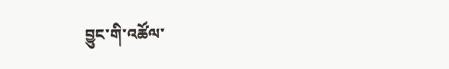བྱུང་གི་འཚོལ་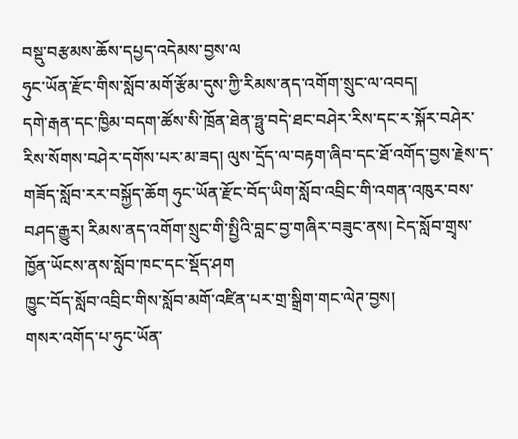བསྡུ་བརྩམས་ཆོས་དཔྱད་འདེམས་བྱས་ལ
ཧུང་ཡོན་རྫོང་གིས་སློབ་མགོ་རྩོམ་དུས་ཀྱི་རིམས་ནད་འགོག་སྲུང་ལ་འབད།
དགེ་རྒན་དང་ཁྱིམ་བདག་ཚོས་སི་ཁྲོན་ཐེན་ཧྥུ་བདེ་ཐང་བཤེར་རིས་དང་ར་སྐོར་བཤེར་རིས་སོགས་བཤེར་དགོས་པར་མ་ཟད། ལུས་དྲོད་ལ་བརྟག་ཞིབ་དང་ཐོ་འགོད་བྱས་རྗེས་ད་གཟོད་སློབ་རར་བསྐྱོད་ཆོག ཧུང་ཡོན་རྫོང་བོད་ཡིག་སློབ་འབྲིང་གི་འགན་འཁུར་བས་བཤད་རྒྱུར། རིམས་ནད་འགོག་སྲུང་གི་སྤྱིའི་བླང་བྱ་གཞིར་བཟུང་ནས། ངེད་སློབ་གྲྭས་ཁྱོན་ཡོངས་ནས་སློབ་ཁང་དང་སྡོད་ཤག
ཁྱུང་བོད་སློབ་འབྲིང་གིས་སློབ་མགོ་འཛིན་པར་གྲ་སྒྲིག་གང་ལེཊ་བྱས།
གསར་འགོད་པ་ཧུང་ཡོན་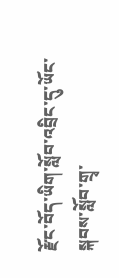རྫོང་བོད་ཡིག་སློབ་འབྲིང་དུ་ཡོང་སྐབས་སློབ་གྲྭ་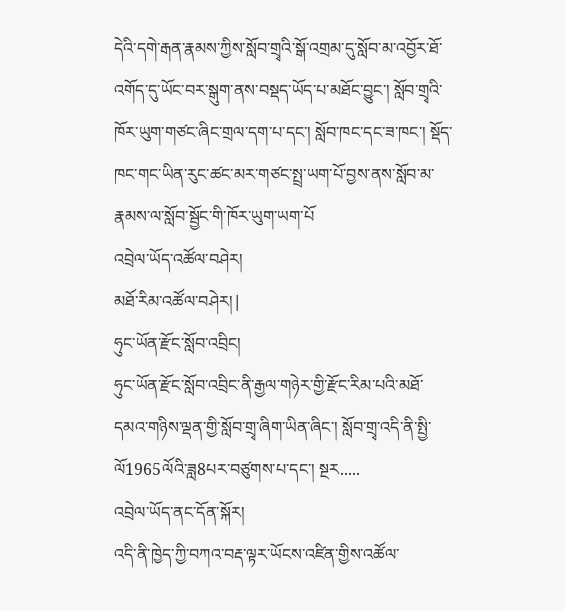དེའི་དགེ་རྒན་རྣམས་ཀྱིས་སློབ་གྲྭའི་སྒོ་འགྲམ་དུ་སློབ་མ་འབྱོར་ཐོ་འགོད་དུ་ཡོང་བར་སྒུག་ནས་བསྡད་ཡོད་པ་མཐོང་བྱུང་། སློབ་གྲྭའི་ཁོར་ཡུག་གཙང་ཞིང་གྲལ་དག་པ་དང་། སློབ་ཁང་དང་ཟ་ཁང་། སྡོད་ཁང་གང་ཡིན་རུང་ཚང་མར་གཙང་སྤྲ་ཡག་པོ་བྱས་ནས་སློབ་མ་རྣམས་ལ་སློབ་སྦྱོང་གི་ཁོར་ཡུག་ཡག་པོ
འབྲེལ་ཡོད་འཚོལ་བཤེར།
མཐོ་རིམ་འཚོལ་བཤེར། |
ཧུང་ཡོན་རྫོང་སློབ་འབྲིང།
ཧུང་ཡོན་རྫོང་སློབ་འབྲིང་ནི་རྒྱལ་གཉེར་གྱི་རྫོང་རིམ་པའི་མཐོ་དམའ་གཉིས་ལྡན་གྱི་སློབ་གྲྭ་ཞིག་ཡིན་ཞིང་། སློབ་གྲྭ་འདི་ནི་སྤྱི་ལོ1965ལོའི་ཟླ8པར་བཙུགས་པ་དང་། སྔར.....
འབྲེལ་ཡོད་ནང་དོན་སྐོར།
འདི་ནི་ཁྱེད་ཀྱི་བཀའ་བརྡ་ལྟར་ཡོངས་འཛིན་གྱིས་འཚོལ་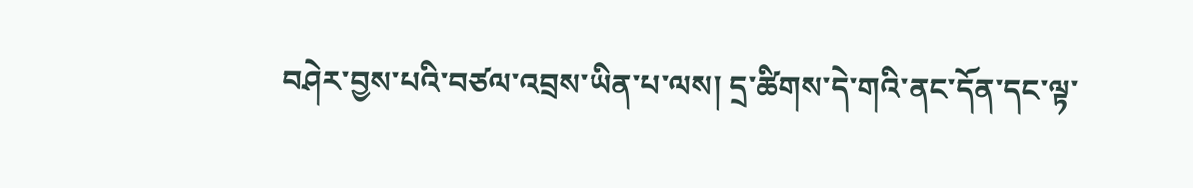བཤེར་བྱས་པའི་བཙལ་འབྲས་ཡིན་པ་ལས། དྲ་ཚིགས་དེ་གའི་ནང་དོན་དང་ལྟ་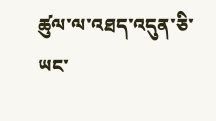ཚུལ་ལ་འཐད་འདུན་ཅི་ཡང་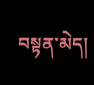བསྟན་མེད།